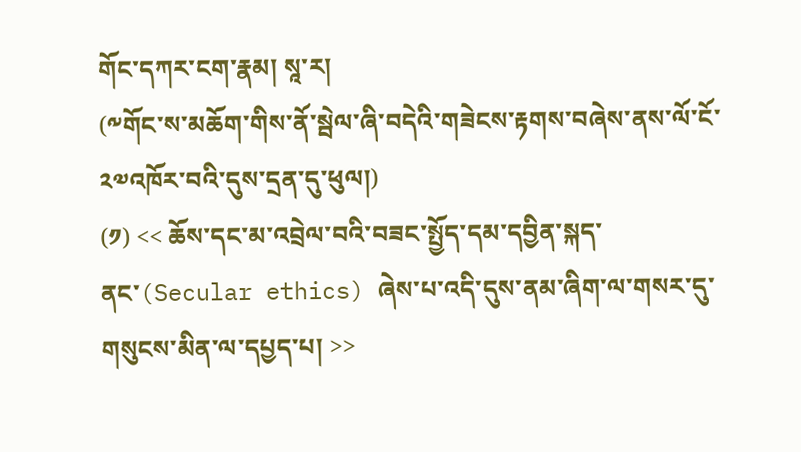གོང་དཀར་ངག་རྣམ། སཱ་ར།
(༸གོང་ས་མཆོག་གིས་ནོ་སྦེལ་ཞི་བདེའི་གཟེངས་རྟགས་བཞེས་ནས་ལོ་ངོ་༢༧འཁོར་བའི་དུས་དྲན་དུ་ཕུལ།)
(༡) << ཆོས་དང་མ་འབྲེལ་བའི་བཟང་སྤྱོད་དམ་དབྱིན་སྐད་ནང་(Secular ethics) ཞེས་པ་འདི་དུས་ནམ་ཞིག་ལ་གསར་དུ་གསུངས་མིན་ལ་དཔྱད་པ། >>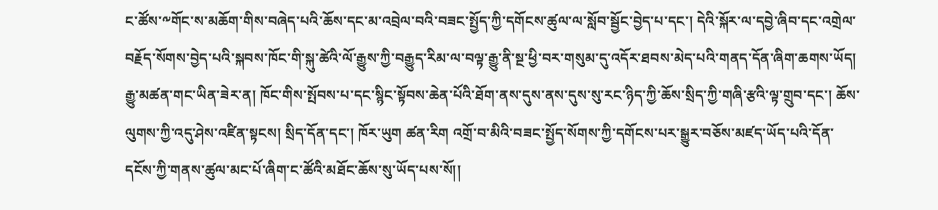ང་ཚོས་༸གོང་ས་མཆོག་གིས་བཞེད་པའི་ཆོས་དང་མ་འབྲེལ་བའི་བཟང་སྤྱོད་ཀྱི་དགོངས་ཚུལ་ལ་སློབ་སྦྱོང་བྱེད་པ་དང་། དེའི་སྐོར་ལ་དབྱེ་ཞིབ་དང་འགྲེལ་བརྗོད་སོགས་བྱེད་པའི་སྐབས་ཁོང་གི་སྐུ་ཚེའི་ལོ་རྒྱུས་ཀྱི་བརྒྱུད་རིམ་ལ་བལྟ་རྒྱུ་ནི་སྔ་ཕྱི་བར་གསུམ་དུ་འདོར་ཐབས་མེད་པའི་གནད་དོན་ཞིག་ཆགས་ཡོད། རྒྱུ་མཚན་གང་ཡིན་ཟེར་ན། ཁོང་གིས་སྤོབས་པ་དང་སྙིང་སྟོབས་ཆེན་པོའི་ཐོག་ནས་དུས་ནས་དུས་སུ་རང་ཉིད་ཀྱི་ཆོས་སྲིད་ཀྱི་གཞི་རྩའི་ལྟ་གྲུབ་དང་། ཆོས་ལུགས་ཀྱི་འདུ་ཤེས་འཛིན་སྟངས། སྲིད་དོན་དང་། ཁོར་ཡུག ཚན་རིག འགྲོ་བ་མིའི་བཟང་སྤྱོད་སོགས་ཀྱི་དགོངས་པར་སྒྱུར་བཅོས་མཛད་ཡོད་པའི་དོན་དངོས་ཀྱི་གནས་ཚུལ་མང་པོ་ཞིག་ང་ཚོའི་མཐོང་ཆོས་སུ་ཡོད་པས་སོ།།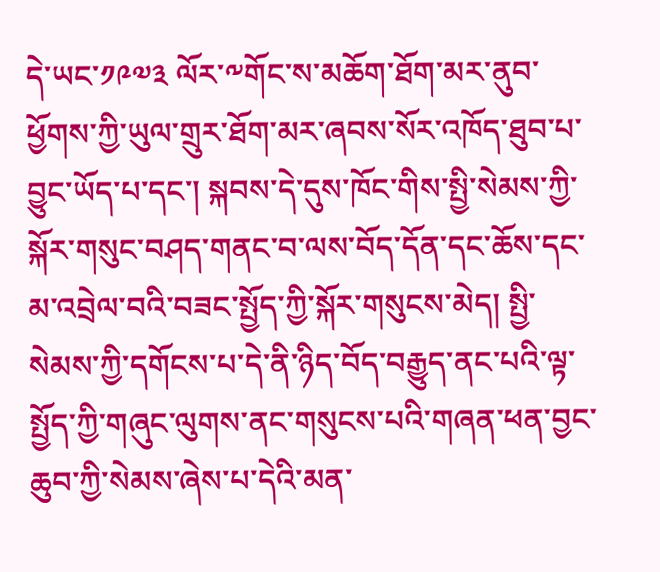དེ་ཡང་༡༩༧༣ ལོར་༸གོང་ས་མཆོག་ཐོག་མར་ནུབ་ཕྱོགས་ཀྱི་ཡུལ་གྲུར་ཐོག་མར་ཞབས་སོར་འཁོད་ཐུབ་པ་བྱུང་ཡོད་པ་དང་། སྐབས་དེ་དུས་ཁོང་གིས་སྤྱི་སེམས་ཀྱི་སྐོར་གསུང་བཤད་གནང་བ་ལས་བོད་དོན་དང་ཆོས་དང་མ་འབྲེལ་བའི་བཟང་སྤྱོད་ཀྱི་སྐོར་གསུངས་མེད། སྤྱི་སེམས་ཀྱི་དགོངས་པ་དེ་ནི་ཉིད་བོད་བརྒྱུད་ནང་པའི་ལྟ་སྤྱོད་ཀྱི་གཞུང་ལུགས་ནང་གསུངས་པའི་གཞན་ཕན་བྱང་ཆུབ་ཀྱི་སེམས་ཞེས་པ་དེའི་མན་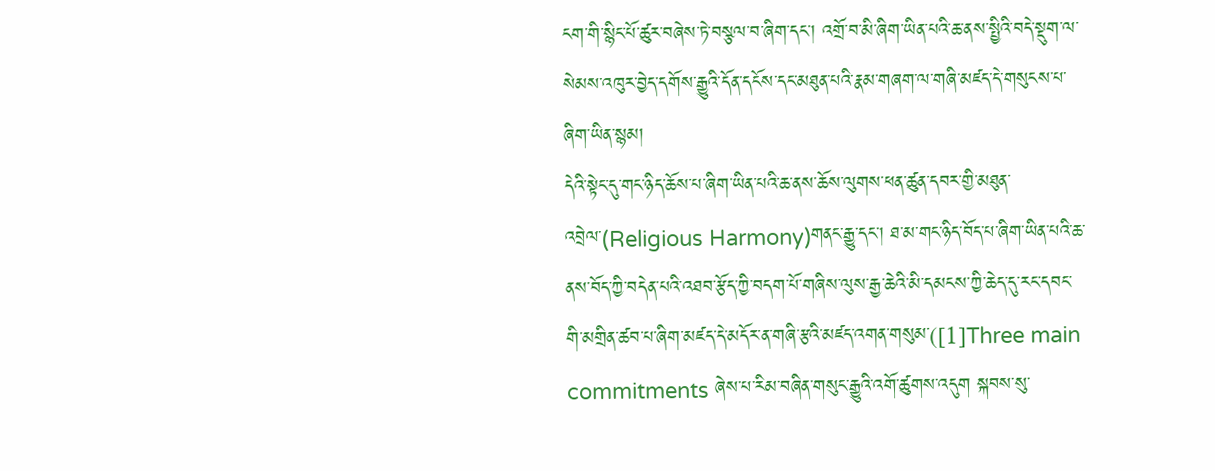ངག་གི་སྙིང་པོ་ཚུར་བཞེས་ཏེ་བསྩལ་བ་ཞིག་དང་། འགྲོ་བ་མི་ཞིག་ཡིན་པའི་ཆ་ནས་སྤྱིའི་བདེ་སྡུག་ལ་སེམས་འཁུར་བྱེད་དགོས་རྒྱུའི་དོན་དངོས་དང་མཐུན་པའི་རྣམ་གཞག་ལ་གཞི་མཛད་དེ་གསུངས་པ་ཞིག་ཡིན་སྙམ།
དེའི་སྟེང་དུ་གང་ཉིད་ཆོས་པ་ཞིག་ཡིན་པའི་ཆ་ནས་ཆོས་ལུགས་ཕན་ཚུན་དབར་གྱི་མཐུན་འབྲེལ་(Religious Harmony)གནང་རྒྱུ་དང་། ཐ་མ་གང་ཉིད་བོད་པ་ཞིག་ཡིན་པའི་ཆ་ནས་བོད་ཀྱི་བདེན་པའི་འཐབ་རྩོད་ཀྱི་བདག་པོ་གཞིས་ལུས་རྒྱ་ཆེའི་མི་དམངས་ཀྱི་ཆེད་དུ་རང་དབང་གི་མགྲིན་ཚབ་པ་ཞིག་མཛད་དེ་མདོར་ན་གཞི་རྩའི་མཛད་འགན་གསུམ་([1]Three main commitments ཞེས་པ་རིམ་བཞིན་གསུང་རྒྱུའི་འགོ་ཚུགས་འདུག སྐབས་སུ་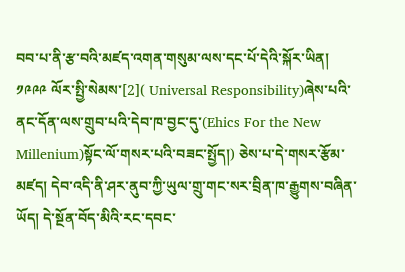བབ་པ་ནི་རྩ་བའི་མཛད་འགན་གསུམ་ལས་དང་པོ་དེའི་སྐོར་ཡིན།
༡༩༩༩ ལོར་སྤྱི་སེམས་[2]( Universal Responsibility)ཞེས་པའི་ནང་དོན་ལས་གྲུབ་པའི་དེབ་ཁ་བྱང་དུ་(Ehics For the New Millenium)སྟོང་ལོ་གསར་པའི་བཟང་སྤྱོད།) ཅེས་པ་དེ་གསར་རྩོམ་མཛད། དེབ་འདི་ནི་ཤར་ནུབ་ཀྱི་ཡུལ་གྲུ་གང་སར་བྲིན་ཁ་རྒྱུགས་བཞིན་ཡོད། དེ་སྔོན་བོད་མིའི་རང་དབང་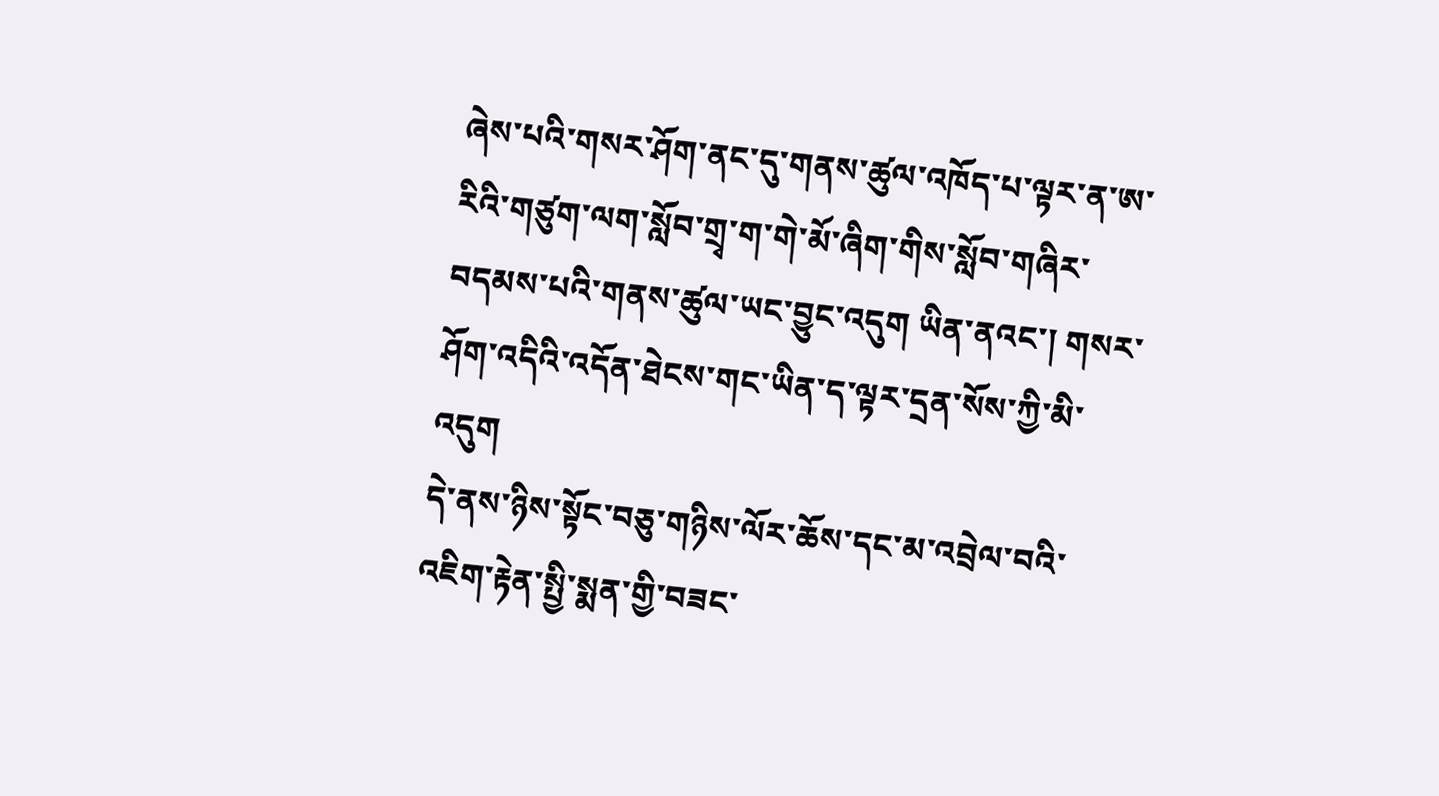ཞེས་པའི་གསར་ཤོག་ནང་དུ་གནས་ཚུལ་འཁོད་པ་ལྟར་ན་ཨ་རིའི་གཙུག་ལག་སློབ་གྲྭ་ག་གེ་མོ་ཞིག་གིས་སློབ་གཞིར་བདམས་པའི་གནས་ཚུལ་ཡང་བྱུང་འདུག ཡིན་ནའང་། གསར་ཤོག་འདིའི་འདོན་ཐེངས་གང་ཡིན་ད་ལྟར་དྲན་སོས་ཀྱི་མི་འདུག
དེ་ནས་ཉིས་སྟོང་བཅུ་གཉིས་ལོར་ཆོས་དང་མ་འབྲེལ་བའི་འཇིག་རྟེན་སྤྱི་སྨན་གྱི་བཟང་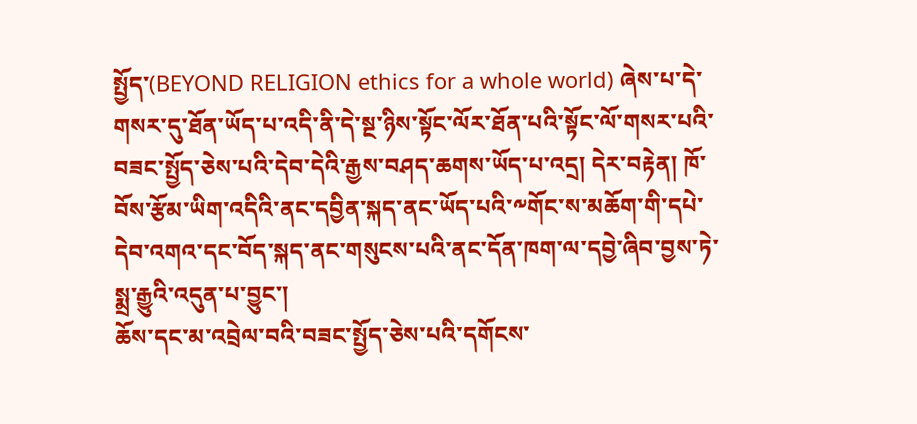སྤྱོད་(BEYOND RELIGION ethics for a whole world) ཞེས་པ་དེ་གསར་དུ་ཐོན་ཡོད་པ་འདི་ནི་དེ་སྔ་ཉིས་སྟོང་ལོར་ཐོན་པའི་སྟོང་ལོ་གསར་པའི་བཟང་སྤྱོད་ཅེས་པའི་དེབ་དེའི་རྒྱས་བཤད་ཆགས་ཡོད་པ་འདྲ། དེར་བརྟེན། ཁོ་བོས་རྩོམ་ཡིག་འདིའི་ནང་དབྱིན་སྐད་ནང་ཡོད་པའི་༸གོང་ས་མཆོག་གི་དཔེ་དེབ་འགའ་དང་བོད་སྐད་ནང་གསུངས་པའི་ནང་དོན་ཁག་ལ་དབྱེ་ཞིབ་བྱས་ཏེ་སྨྲ་རྒྱུའི་འདུན་པ་བྱུང་།
ཆོས་དང་མ་འབྲེལ་བའི་བཟང་སྤྱོད་ཅེས་པའི་དགོངས་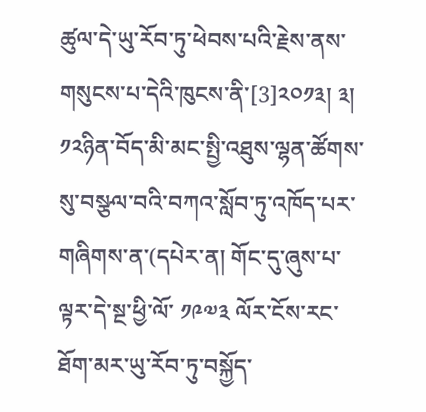ཚུལ་དེ་ཡུ་རོབ་ཏུ་ཕེབས་པའི་རྗེས་ནས་གསུངས་པ་དེའི་ཁུངས་ནི་[3]༢༠༡༣། ༣། ༡༢ཉིན་བོད་མི་མང་སྤྱི་འཐུས་ལྷན་ཚོགས་སུ་བསྩལ་བའི་བཀའ་སློབ་ཏུ་འཁོད་པར་གཞིགས་ན་(དཔེར་ན། གོང་དུ་ཞུས་པ་ལྟར་དེ་སྔ་ཕྱི་ལོ་ ༡༩༧༣ ལོར་ངོས་རང་ཐོག་མར་ཡུ་རོབ་ཏུ་བསྐྱོད་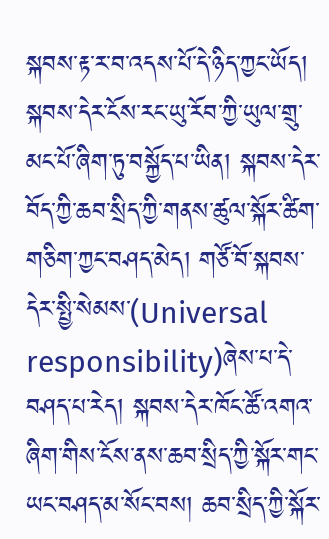སྐབས་རྟ་ར་བ་འདས་པོ་དེ་ཉིད་ཀྱང་ཡོད། སྐབས་དེར་ངོས་རང་ཡུ་རོབ་ཀྱི་ཡུལ་གྲུ་མང་པོ་ཞིག་ཏུ་བསྐྱོད་པ་ཡིན། སྐབས་དེར་བོད་ཀྱི་ཆབ་སྲིད་ཀྱི་གནས་ཚུལ་སྐོར་ཚིག་གཅིག་ཀྱང་བཤད་མེད། གཙོ་བོ་སྐབས་དེར་སྤྱི་སེམས་(Universal responsibility)ཞེས་པ་དེ་བཤད་པ་རེད། སྐབས་དེར་ཁོང་ཚོ་འགའ་ཞིག་གིས་ངོས་ནས་ཆབ་སྲིད་ཀྱི་སྐོར་གང་ཡང་བཤད་མ་སོང་བས། ཆབ་སྲིད་ཀྱི་སྐོར་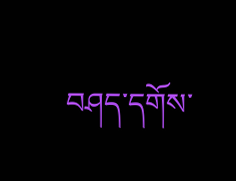བཤད་དགོས་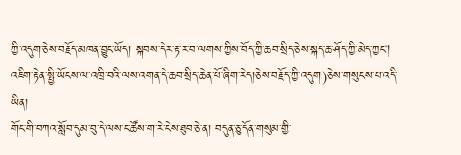ཀྱི་འདུག་ཅེས་བརྗོད་མཁན་བྱུང་ཡོད། སྐབས་དེར་རྟ་ར་བ་ལགས་ཀྱིས་བོད་ཀྱི་ཆབ་སྲིད་ཅེས་སྐད་ཆ་ཤོད་ཀྱི་མེད་ཀྱང། འཇིག་རྟེན་སྤྱི་ཡོངས་ལ་འཁྲི་བའི་ལས་འགན་དེ་ཆབ་སྲིད་ཆེན་པོ་ཞིག་རེད།ཅེས་བརྗོད་ཀྱི་འདུག)ཅེས་གསུངས་པ་འདི་ཡིན།
གོང་གི་བཀའ་སློབ་དུམ་བུ་དེ་ལས་ང་ཚོས་ག་རེ་ངེས་ཐུབ་ཅེ་ན། བདུན་ཅུ་དོན་གསུམ་གྱི་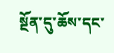སྔོན་དུ་ཆོས་དང་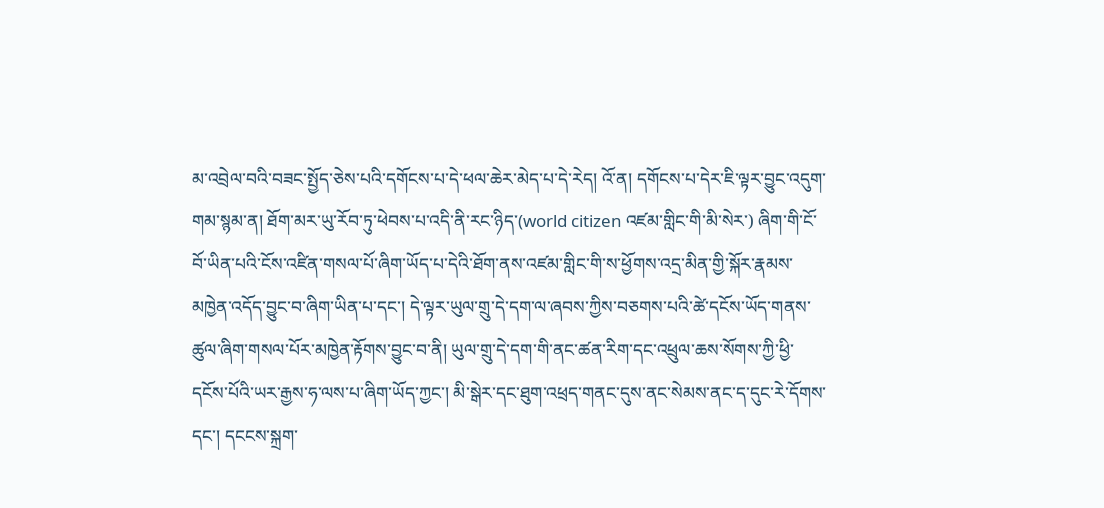མ་འབྲེལ་བའི་བཟང་སྤྱོད་ཅེས་པའི་དགོངས་པ་དེ་ཕལ་ཆེར་མེད་པ་དེ་རེད། འོ་ན། དགོངས་པ་དེར་ཇི་ལྟར་བྱུང་འདུག་གམ་སྙམ་ན། ཐོག་མར་ཡུ་རོབ་ཏུ་ཕེབས་པ་འདི་ནི་རང་ཉིད་(world citizen འཛམ་གླིང་གི་མི་སེར་) ཞིག་གི་ངོ་བོ་ཡིན་པའི་ངོས་འཛིན་གསལ་པོ་ཞིག་ཡོད་པ་དེའི་ཐོག་ནས་འཛམ་གླིང་གི་ས་ཕྱོགས་འདྲ་མིན་གྱི་སྐོར་རྣམས་མཁྱེན་འདོད་བྱུང་བ་ཞིག་ཡིན་པ་དང་། དེ་ལྟར་ཡུལ་གྲུ་དེ་དག་ལ་ཞབས་ཀྱིས་བཅགས་པའི་ཚེ་དངོས་ཡོད་གནས་ཚུལ་ཞིག་གསལ་པོར་མཁྱེན་རྟོགས་བྱུང་བ་ནི། ཡུལ་གྲུ་དེ་དག་གི་ནང་ཚན་རིག་དང་འཕྲུལ་ཆས་སོགས་ཀྱི་ཕྱི་དངོས་པོའི་ཡར་རྒྱས་ཧ་ལས་པ་ཞིག་ཡོད་ཀྱང་། མི་སྒེར་དང་ཐུག་འཕྲད་གནང་དུས་ནང་སེམས་ནང་ད་དུང་རེ་དོགས་དང་། དངངས་སྐྲག་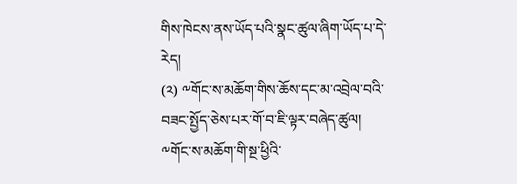གིས་ཁེངས་ནས་ཡོད་པའི་སྣང་ཚུལ་ཞིག་ཡོད་པ་དེ་རེད།
(༢) ༸གོང་ས་མཆོག་གིས་ཆོས་དང་མ་འབྲེལ་བའི་བཟང་སྤྱོད་ཅེས་པར་གོ་བ་ཇི་ལྟར་བཞེད་ཚུལ།
༸གོང་ས་མཆོག་གི་སྔ་ཕྱིའི་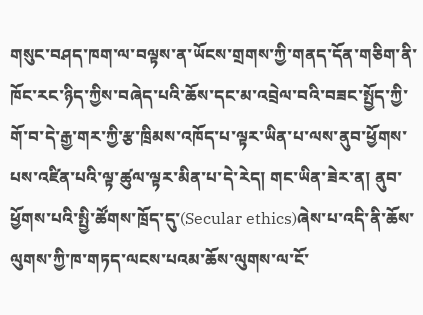གསུང་བཤད་ཁག་ལ་བལྟས་ན་ཡོངས་གྲགས་ཀྱི་གནད་དོན་གཅིག་ནི་ཁོང་རང་ཉིད་ཀྱིས་བཞེད་པའི་ཆོས་དང་མ་འབྲེལ་བའི་བཟང་སྤྱོད་ཀྱི་གོ་བ་དེ་རྒྱ་གར་ཀྱི་རྩ་ཁྲིམས་འཁོད་པ་ལྟར་ཡིན་པ་ལས་ནུབ་ཕྱོགས་པས་འཛིན་པའི་ལྟ་ཚུལ་ལྟར་མིན་པ་དེ་རེད། གང་ཡིན་ཟེར་ན། ནུབ་ཕྱོགས་པའི་སྤྱི་ཚོགས་ཁྲོད་དུ་(Secular ethics)ཞེས་པ་འདི་ནི་ཆོས་ལུགས་ཀྱི་ཁ་གཏད་ལངས་པའམ་ཆོས་ལུགས་ལ་ངོ་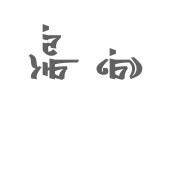རྒོལ་གྱི་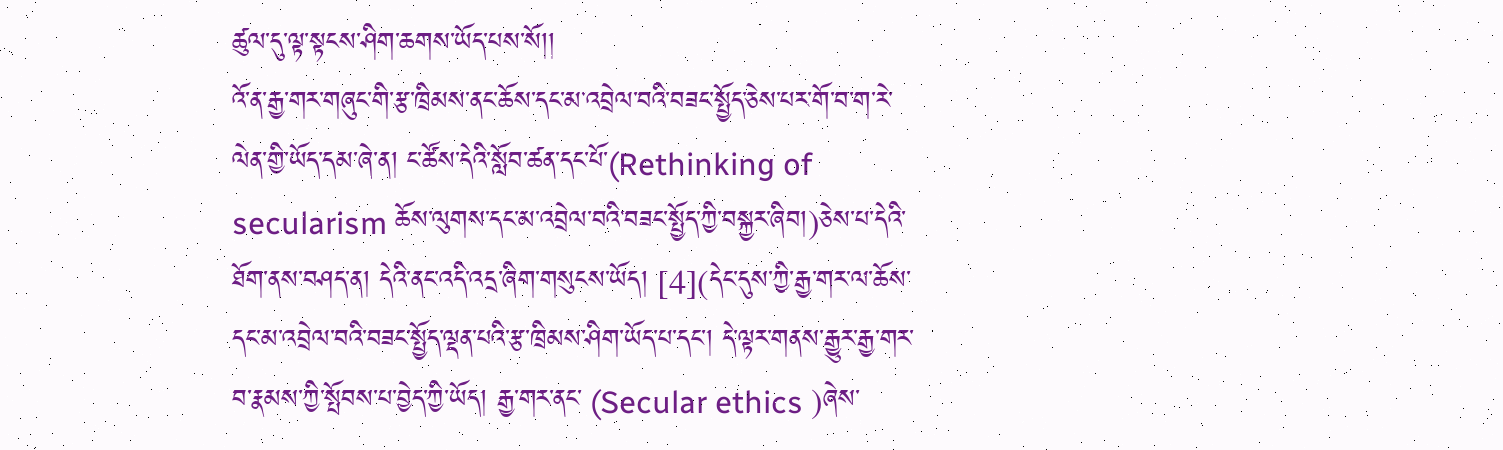ཚུལ་དུ་ལྟ་སྟངས་ཤིག་ཆགས་ཡོད་པས་སོ།།
འོ་ན་རྒྱ་གར་གཞུང་གི་རྩ་ཁྲིམས་ནང་ཆོས་དང་མ་འབྲེལ་བའི་བཟང་སྤྱོད་ཅེས་པར་གོ་བ་ག་རེ་ལེན་གྱི་ཡོད་དམ་ཞེ་ན། ང་ཚོས་དེའི་སློབ་ཚན་དང་པོ་(Rethinking of secularism ཆོས་ལུགས་དང་མ་འབྲེལ་བའི་བཟང་སྤྱོད་ཀྱི་བསྐྱར་ཞིབ།)ཅེས་པ་དེའི་ཐོག་ནས་བཤད་ན། དེའི་ནང་འདི་འདྲ་ཞིག་གསུངས་ཡོད། [4](དེང་དུས་ཀྱི་རྒྱ་གར་ལ་ཆོས་དང་མ་འབྲེལ་བའི་བཟང་སྤྱོད་ལྡན་པའི་རྩ་ཁྲིམས་ཤིག་ཡོད་པ་དང་། དེ་ལྟར་གནས་རྒྱུར་རྒྱ་གར་བ་རྣམས་ཀྱི་སྤོབས་པ་བྱེད་ཀྱི་ཡོད། རྒྱ་གར་ནང་ (Secular ethics )ཞེས་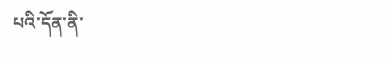པའི་དོན་ནི་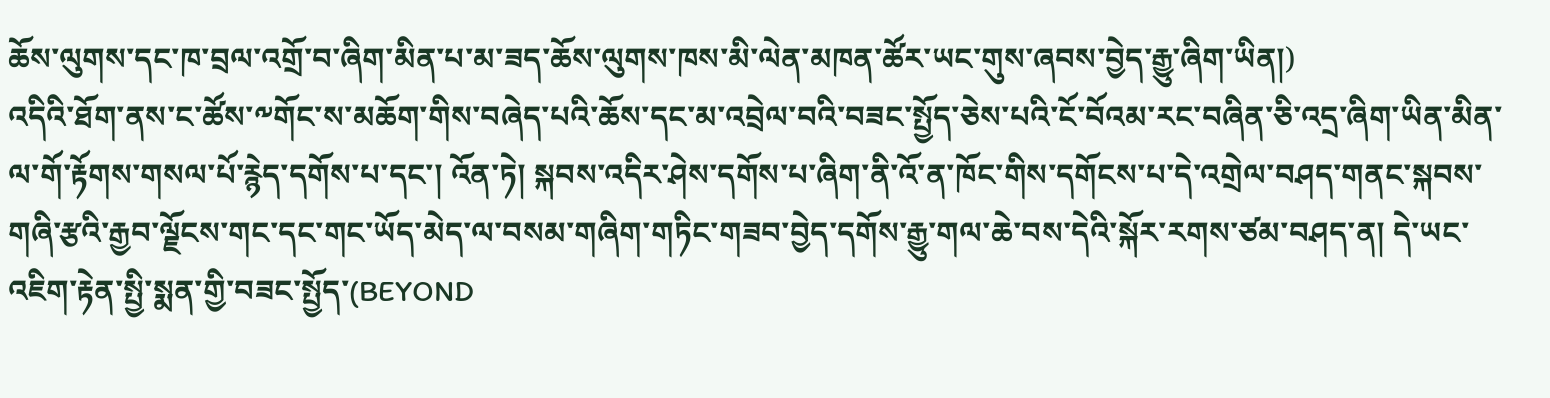ཆོས་ལུགས་དང་ཁ་བྲལ་འགྲོ་བ་ཞིག་མིན་པ་མ་ཟད་ཆོས་ལུགས་ཁས་མི་ལེན་མཁན་ཚོར་ཡང་གུས་ཞབས་བྱེད་རྒྱུ་ཞིག་ཡིན།)
འདིའི་ཐོག་ནས་ང་ཚོས་༸གོང་ས་མཆོག་གིས་བཞེད་པའི་ཆོས་དང་མ་འབྲེལ་བའི་བཟང་སྤྱོད་ཅེས་པའི་ངོ་བོའམ་རང་བཞིན་ཅི་འདྲ་ཞིག་ཡིན་མིན་ལ་གོ་རྟོགས་གསལ་པོ་རྙེད་དགོས་པ་དང་། འོན་ཏེ། སྐབས་འདིར་ཤེས་དགོས་པ་ཞིག་ནི་འོ་ན་ཁོང་གིས་དགོངས་པ་དེ་འགྲེལ་བཤད་གནང་སྐབས་གཞི་རྩའི་རྒྱབ་ལྗོངས་གང་དང་གང་ཡོད་མེད་ལ་བསམ་གཞིག་གཏིང་གཟབ་བྱེད་དགོས་རྒྱུ་གལ་ཆེ་བས་དེའི་སྐོར་རགས་ཙམ་བཤད་ན། དེ་ཡང་འཇིག་རྟེན་སྤྱི་སྨན་གྱི་བཟང་སྤྱོད་(BEYOND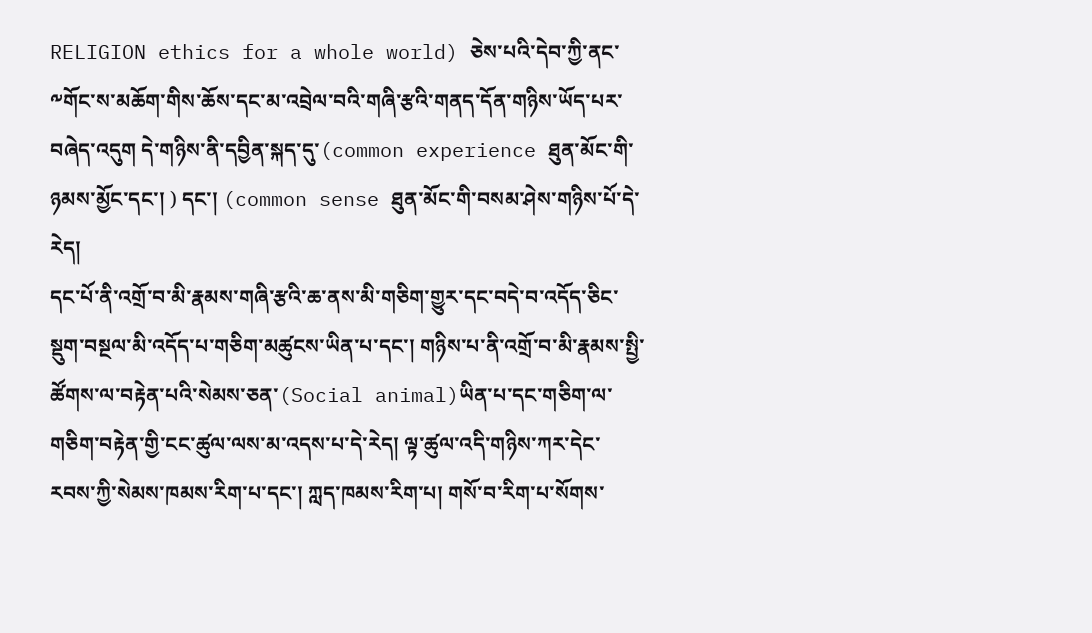RELIGION ethics for a whole world) ཅེས་པའི་དེབ་ཀྱི་ནང་༸གོང་ས་མཆོག་གིས་ཆོས་དང་མ་འབྲེལ་བའི་གཞི་རྩའི་གནད་དོན་གཉིས་ཡོད་པར་བཞེད་འདུག དེ་གཉིས་ནི་དབྱིན་སྐད་དུ་(common experience ཐུན་མོང་གི་ཉམས་མྱོང་དང་། ) དང་། (common sense ཐུན་མོང་གི་བསམ་ཤེས་གཉིས་པོ་དེ་རེད།
དང་པོ་ནི་འགྲོ་བ་མི་རྣམས་གཞི་རྩའི་ཆ་ནས་མི་གཅིག་གྱུར་དང་བདེ་བ་འདོད་ཅིང་སྡུག་བསྔལ་མི་འདོད་པ་གཅིག་མཚུངས་ཡིན་པ་དང་། གཉིས་པ་ནི་འགྲོ་བ་མི་རྣམས་སྤྱི་ཚོགས་ལ་བརྟེན་པའི་སེམས་ཅན་(Social animal)ཡིན་པ་དང་གཅིག་ལ་གཅིག་བརྟེན་གྱི་ངང་ཚུལ་ལས་མ་འདས་པ་དེ་རེད། ལྟ་ཚུལ་འདི་གཉིས་ཀར་དེང་རབས་ཀྱི་སེམས་ཁམས་རིག་པ་དང་། ཀླད་ཁམས་རིག་པ། གསོ་བ་རིག་པ་སོགས་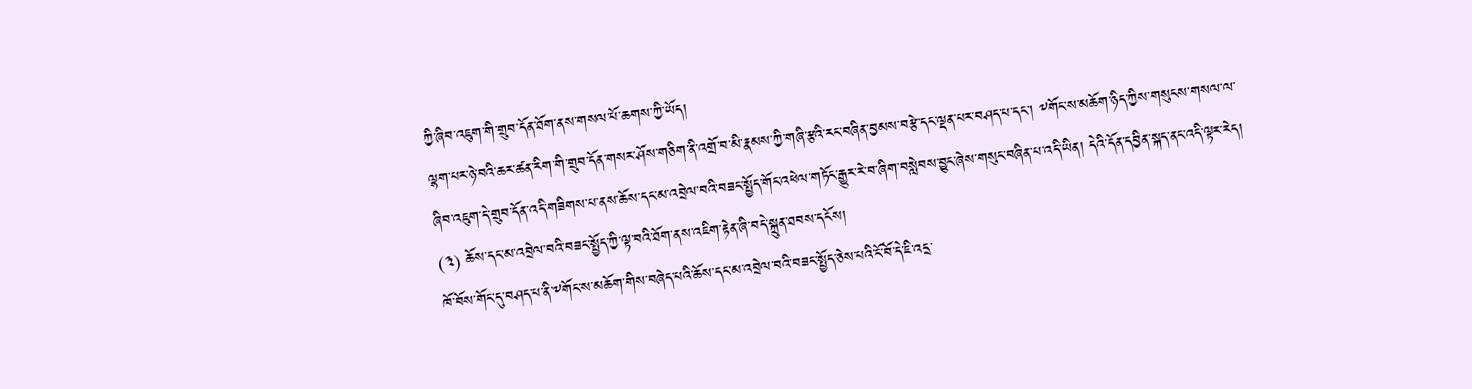ཀྱི་ཞིབ་འཇུག་གི་གྲུབ་དོན་ཐོག་ནས་གསལ་པོ་ཆགས་ཀྱི་ཡོད།
ལྷག་པར་ཉེ་བའི་ཆར་ཚན་རིག་གི་གྲུབ་དོན་གསར་ཤོས་གཅིག་ནི་འགྲོ་བ་མི་རྣམས་ཀྱི་གཞི་རྩའི་རང་བཞིན་བྱམས་བརྩེ་དང་ལྡན་པར་བཤད་པ་དང་། ༸གོང་ས་མཆོག་ཉིད་ཀྱིས་གསུངས་གསལ་ལ་ཞིབ་འཇུག་དེ་གྲུབ་དོན་འདི་གཟིགས་པ་ནས་ཆོས་དང་མ་འབྲེལ་བའི་བཟང་སྤྱོད་གོང་འཕེལ་གཏོང་རྒྱུར་རེ་བ་ཞིག་བསླེབས་བྱུང་ཞེས་གསུང་བཞིན་པ་འདི་ཡིན། དེའི་དོན་དབྱིན་སྐད་ནང་འདི་ལྟར་རེད།
(༣) ཆོས་དང་མ་འབྲེལ་བའི་བཟང་སྤྱོད་ཀྱི་ལྟ་བའི་ཐོག་ནས་འཇིག་རྟེན་ཞི་བདེ་སྐྲུན་ཐབས་དངོས།
ཁོ་བོས་གོང་དུ་བཤད་པ་ནི་༸གོང་ས་མཆོག་གིས་བཞེད་པའི་ཆོས་དང་མ་འབྲེལ་བའི་བཟང་སྤྱོད་ཅེས་པའི་ངོ་བོ་དེ་ཇི་འདྲ་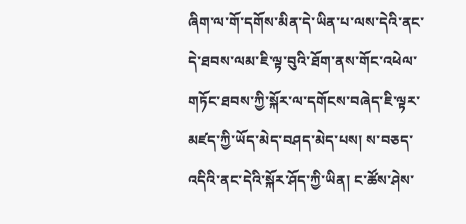ཞིག་ལ་གོ་དགོས་མིན་དེ་ཡིན་པ་ལས་དེའི་ནང་དེ་ཐབས་ལམ་ཇི་ལྟ་བུའི་ཐོག་ནས་གོང་འཕེལ་གཏོང་ཐབས་ཀྱི་སྐོར་ལ་དགོངས་བཞེད་ཇི་ལྟར་མཛད་ཀྱི་ཡོད་མེད་བཤད་མེད་པས། ས་བཅད་འདིའི་ནང་དེའི་སྐོར་ཤོད་ཀྱི་ཡིན། ང་ཚོས་ཤེས་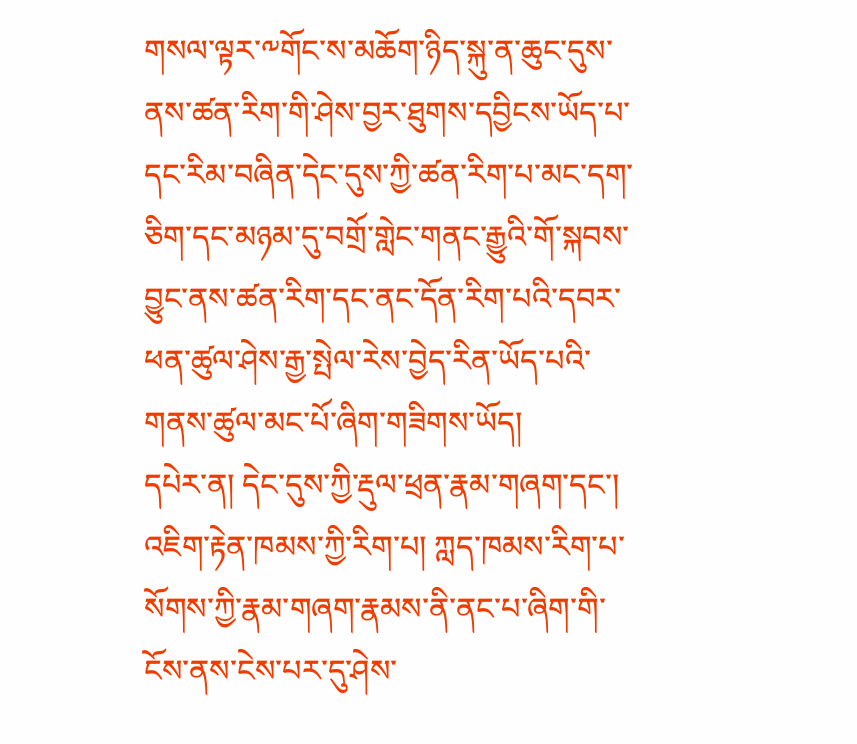གསལ་ལྟར་༸གོང་ས་མཆོག་ཉིད་སྐུ་ན་ཆུང་དུས་ནས་ཚན་རིག་གི་ཤེས་བྱར་ཐུགས་དབྱིངས་ཡོད་པ་དང་རིམ་བཞིན་དེང་དུས་ཀྱི་ཚན་རིག་པ་མང་དག་ཅིག་དང་མཉམ་དུ་བགྲོ་གླེང་གནང་རྒྱུའི་གོ་སྐབས་བྱུང་ནས་ཚན་རིག་དང་ནང་དོན་རིག་པའི་དབར་ཕན་ཚུལ་ཤེས་རྒྱ་སྤེལ་རེས་བྱེད་རིན་ཡོད་པའི་གནས་ཚུལ་མང་པོ་ཞིག་གཟིགས་ཡོད།
དཔེར་ན། དེང་དུས་ཀྱི་རྡུལ་ཕྲན་རྣམ་གཞག་དང་། འཇིག་རྟེན་ཁམས་ཀྱི་རིག་པ། ཀླད་ཁམས་རིག་པ་སོགས་ཀྱི་རྣམ་གཞག་རྣམས་ནི་ནང་པ་ཞིག་གི་ངོས་ནས་ངེས་པར་དུ་ཤེས་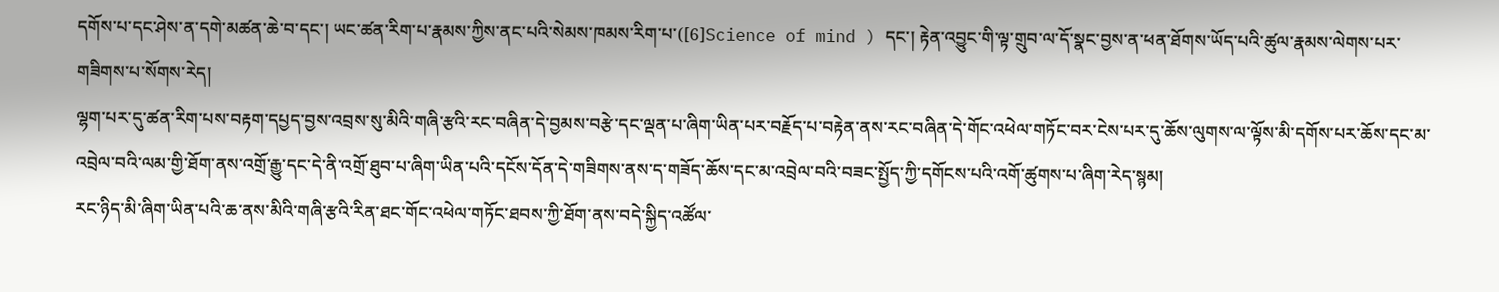དགོས་པ་དང་ཤེས་ན་དགེ་མཚན་ཆེ་བ་དང་། ཡང་ཚན་རིག་པ་རྣམས་ཀྱིས་ནང་པའི་སེམས་ཁམས་རིག་པ་([6]Science of mind ) དང་། རྟེན་འབྱུང་གི་ལྟ་གྲུབ་ལ་དོ་སྣང་བྱས་ན་ཕན་ཐོགས་ཡོད་པའི་ཚུལ་རྣམས་ལེགས་པར་གཟིགས་པ་སོགས་རེད།
ལྷག་པར་དུ་ཚན་རིག་པས་བརྟག་དཔྱད་བྱས་འབྲས་སུ་མིའི་གཞི་རྩའི་རང་བཞིན་དེ་བྱམས་བརྩེ་དང་ལྡན་པ་ཞིག་ཡིན་པར་བརྗོད་པ་བརྟེན་ནས་རང་བཞིན་དེ་གོང་འཕེལ་གཏོང་བར་ངེས་པར་དུ་ཆོས་ལུགས་ལ་ལྟོས་མི་དགོས་པར་ཆོས་དང་མ་འབྲེལ་བའི་ལམ་གྱི་ཐོག་ནས་འགྲོ་རྒྱུ་དང་དེ་ནི་འགྲོ་ཐུབ་པ་ཞིག་ཡིན་པའི་དངོས་དོན་དེ་གཟིགས་ནས་ད་གཟོད་ཆོས་དང་མ་འབྲེལ་བའི་བཟང་སྤྱོད་ཀྱི་དགོངས་པའི་འགོ་ཚུགས་པ་ཞིག་རེད་སྙམ།
རང་ཉིད་མི་ཞིག་ཡིན་པའི་ཆ་ནས་མིའི་གཞི་རྩའི་རིན་ཐང་གོང་འཕེལ་གཏོང་ཐབས་ཀྱི་ཐོག་ནས་བདེ་སྐྱིད་འཚོལ་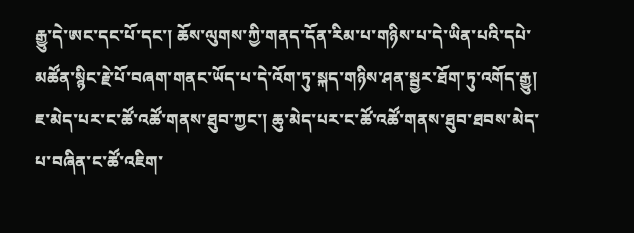རྒྱུ་དེ་ཨང་དང་པོ་དང་། ཆོས་ལུགས་ཀྱི་གནད་དོན་རིམ་པ་གཉིས་པ་དེ་ཡིན་པའི་དཔེ་མཚོན་སྙིང་རྗེ་པོ་བཞག་གནང་ཡོད་པ་དེ་འོག་ཏུ་སྐད་གཉིས་ཤན་སྦྱར་ཐོག་ཏུ་འགོད་རྒྱུ།
ཇ་མེད་པར་ང་ཚོ་འཚོ་གནས་ཐུབ་ཀྱང་། ཆུ་མེད་པར་ང་ཚོ་འཚོ་གནས་ཐུབ་ཐབས་མེད་པ་བཞིན་ང་ཚོ་འཇིག་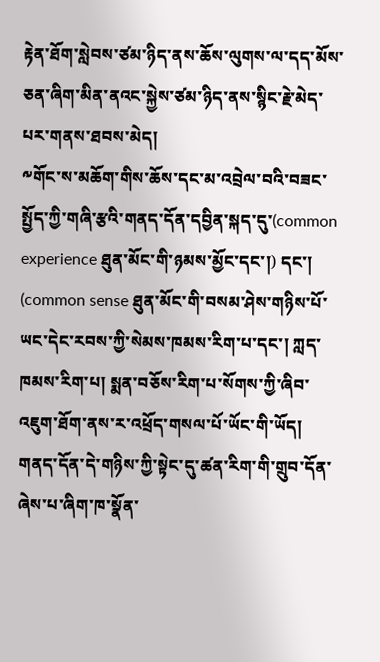རྟེན་ཐོག་སླེབས་ཙམ་ཉིད་ནས་ཆོས་ལུགས་ལ་དད་མོས་ཅན་ཞིག་མིན་ནའང་སྐྱེས་ཙམ་ཉིད་ནས་སྙིང་རྗེ་མེད་པར་གནས་ཐབས་མེད།
༸གོང་ས་མཆོག་གིས་ཆོས་དང་མ་འབྲེལ་བའི་བཟང་སྤྱོད་ཀྱི་གཞི་རྩའི་གནད་དོན་དབྱིན་སྐད་དུ་(common experience ཐུན་མོང་གི་ཉམས་མྱོང་དང་།) དང་། (common sense ཐུན་མོང་གི་བསམ་ཤེས་གཉིས་པོ་ཡང་དེང་རབས་ཀྱི་སེམས་ཁམས་རིག་པ་དང་། ཀླད་ཁམས་རིག་པ། སྨན་བཅོས་རིག་པ་སོགས་ཀྱི་ཞིབ་འཇུག་ཐོག་ནས་ར་འཕྲོད་གསལ་པོ་ཡོང་གི་ཡོད། གནད་དོན་དེ་གཉིས་ཀྱི་སྟེང་དུ་ཚན་རིག་གི་གྲུབ་དོན་ཞེས་པ་ཞིག་ཁ་སྣོན་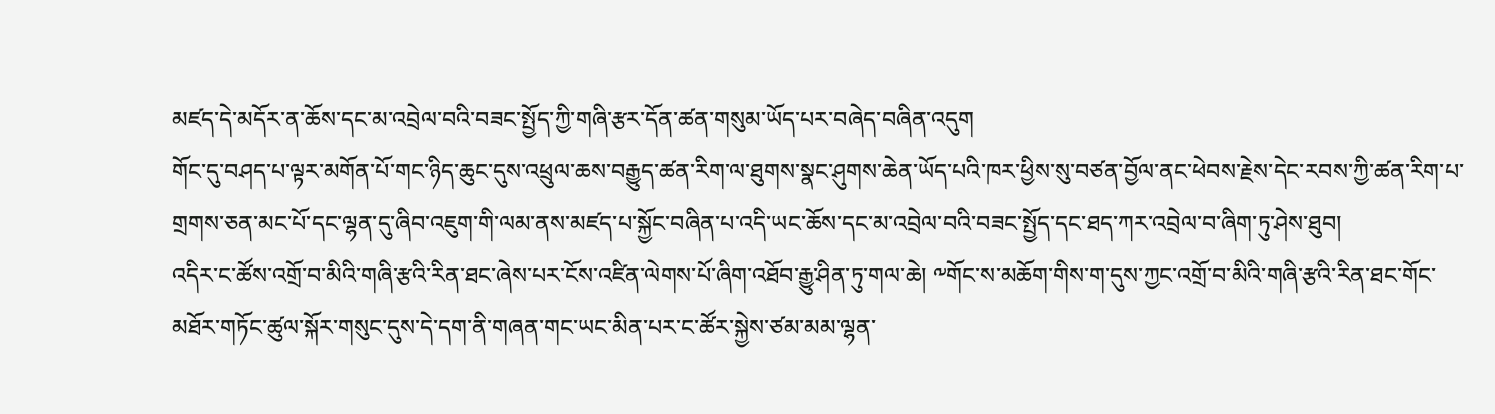མཛད་དེ་མདོར་ན་ཆོས་དང་མ་འབྲེལ་བའི་བཟང་སྤྱོད་ཀྱི་གཞི་རྩར་དོན་ཚན་གསུམ་ཡོད་པར་བཞེད་བཞིན་འདུག
གོང་དུ་བཤད་པ་ལྟར་མགོན་པོ་གང་ཉིད་ཆུང་དུས་འཕྲུལ་ཆས་བརྒྱུད་ཚན་རིག་ལ་ཐུགས་སྣང་ཤུགས་ཆེན་ཡོད་པའི་ཁར་ཕྱིས་སུ་བཙན་བྱོལ་ནང་ཕེབས་རྗེས་དེང་རབས་ཀྱི་ཚན་རིག་པ་གྲགས་ཅན་མང་པོ་དང་ལྷན་དུ་ཞིབ་འཇུག་གི་ལམ་ནས་མཛད་པ་སྐྱོང་བཞིན་པ་འདི་ཡང་ཆོས་དང་མ་འབྲེལ་བའི་བཟང་སྤྱོད་དང་ཐད་ཀར་འབྲེལ་བ་ཞིག་ཏུ་ཤེས་ཐུབ།
འདིར་ང་ཚོས་འགྲོ་བ་མིའི་གཞི་རྩའི་རིན་ཐང་ཞེས་པར་ངོས་འཛིན་ལེགས་པོ་ཞིག་འཐོབ་རྒྱུ་ཤིན་ཏུ་གལ་ཆེ། ༸གོང་ས་མཆོག་གིས་ག་དུས་ཀྱང་འགྲོ་བ་མིའི་གཞི་རྩའི་རིན་ཐང་གོང་མཐོར་གཏོང་ཚུལ་སྐོར་གསུང་དུས་དེ་དག་ནི་གཞན་གང་ཡང་མིན་པར་ང་ཚོར་སྐྱེས་ཙམ་མམ་ལྷན་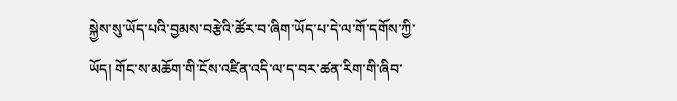སྐྱེས་སུ་ཡོད་པའི་བྱམས་བརྩེའི་ཚོར་བ་ཞིག་ཡོད་པ་དེ་ལ་གོ་དགོས་ཀྱི་ཡོད། གོང་ས་མཆོག་གི་ངོས་འཛིན་འདི་ལ་ད་བར་ཚན་རིག་གི་ཞིབ་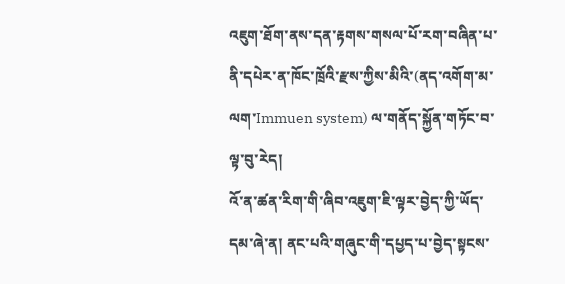འཇུག་ཐོག་ནས་དན་རྟགས་གསལ་པོ་རག་བཞིན་པ་ནི་དཔེར་ན་ཁོང་ཁྲོའི་རྫས་ཀྱིས་མིའི་(ནད་འགོག་མ་ལག་Immuen system) ལ་གནོད་སྐྱོན་གཏོང་བ་ལྟ་བུ་རེད།
འོ་ན་ཚན་རིག་གི་ཞིབ་འཇུག་ཇི་ལྟར་བྱེད་ཀྱི་ཡོད་དམ་ཞེ་ན། ནང་པའི་གཞུང་གི་དཔྱད་པ་བྱེད་སྟངས་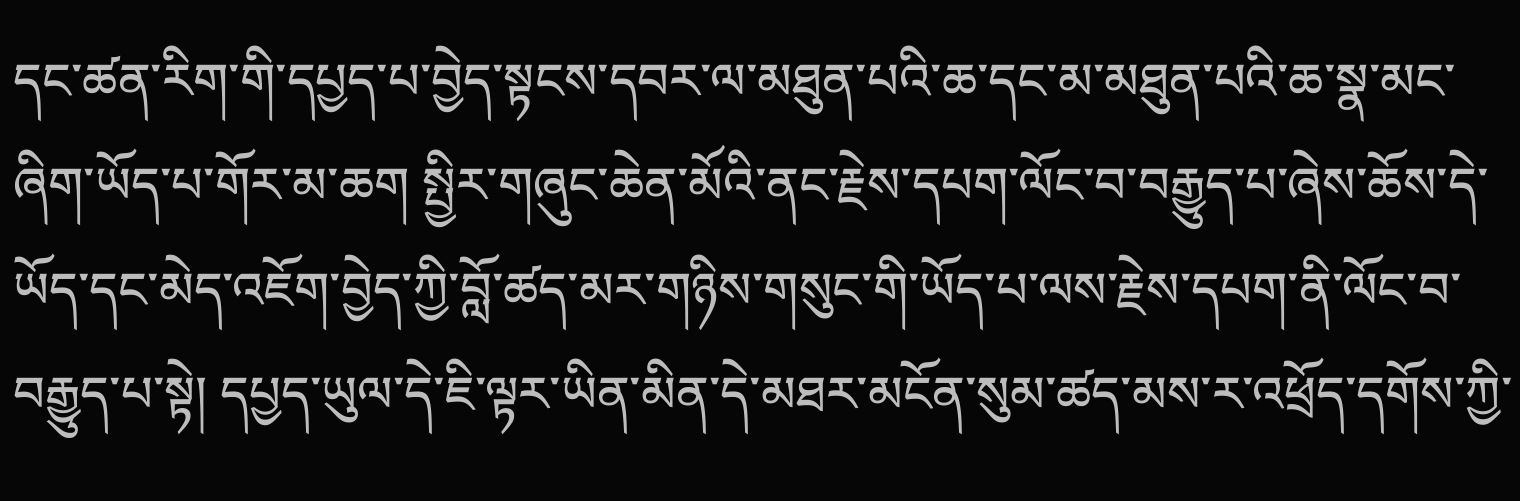དང་ཚན་རིག་གི་དཔྱད་པ་བྱེད་སྟངས་དབར་ལ་མཐུན་པའི་ཆ་དང་མ་མཐུན་པའི་ཆ་སྣ་མང་ཞིག་ཡོད་པ་གོར་མ་ཆག སྤྱིར་གཞུང་ཆེན་མོའི་ནང་རྗེས་དཔག་ལོང་བ་བརྒྱུད་པ་ཞེས་ཆོས་དེ་ཡོད་དང་མེད་འཇོག་བྱེད་ཀྱི་བློ་ཚད་མར་གཉིས་གསུང་གི་ཡོད་པ་ལས་རྗེས་དཔག་ནི་ལོང་བ་བརྒྱུད་པ་སྟེ། དཔྱད་ཡུལ་དེ་ཇི་ལྟར་ཡིན་མིན་དེ་མཐར་མངོན་སུམ་ཚད་མས་ར་འཕྲོད་དགོས་ཀྱི་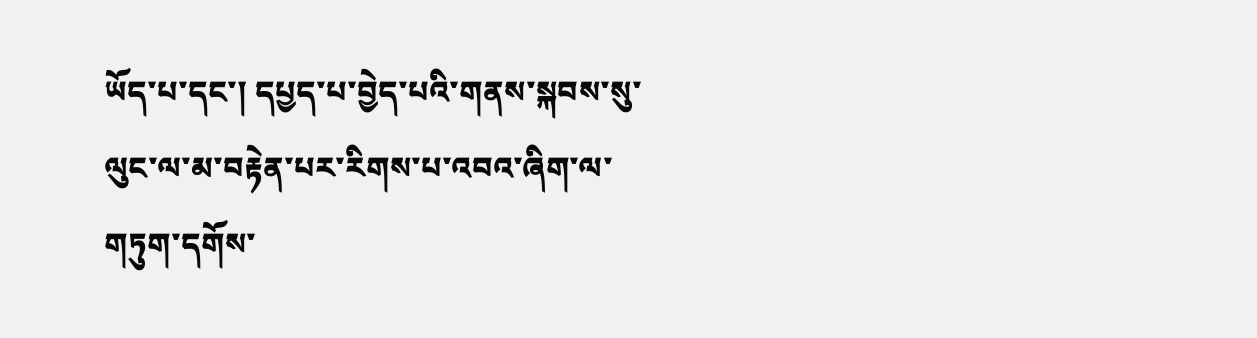ཡོད་པ་དང་། དཔྱད་པ་བྱེད་པའི་གནས་སྐབས་སུ་ལུང་ལ་མ་བརྟེན་པར་རིགས་པ་འབའ་ཞིག་ལ་གཏུག་དགོས་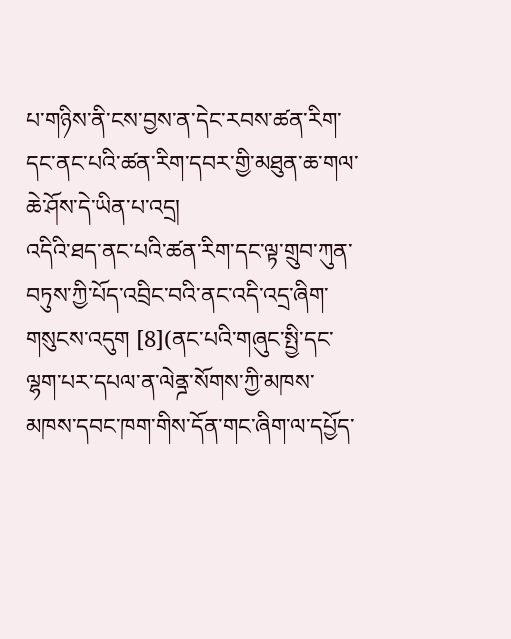པ་གཉིས་ནི་ངས་བྱས་ན་དེང་རབས་ཚན་རིག་དང་ནང་པའི་ཚན་རིག་དབར་གྱི་མཐུན་ཆ་གལ་ཆེ་ཤོས་དེ་ཡིན་པ་འདྲ།
འདིའི་ཐད་ནང་པའི་ཚན་རིག་དང་ལྟ་གྲུབ་ཀུན་བཏུས་ཀྱི་པོད་འབྲིང་བའི་ནང་འདི་འདྲ་ཞིག་གསུངས་འདུག [8](ནང་པའི་གཞུང་སྤྱི་དང་ལྷག་པར་དཔལ་ན་ལེནྜ་སོགས་ཀྱི་མཁས་མཁས་དབང་ཁག་གིས་དོན་གང་ཞིག་ལ་དཔྱོད་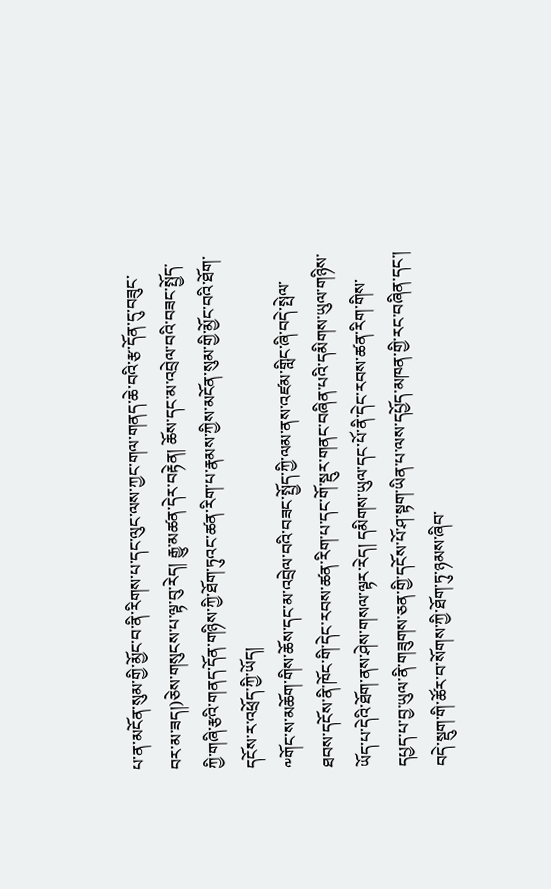པ་ན་མངོན་སུམ་གྱི་མྱོང་བ་ནི་རིགས་པ་དང་ལུང་ལས་ཀྱང་གལ་གནད་ཆེ་བའི་རྩ་དོན་དུ་བཟུང་བར་མ་ཟད།)ཅེས་གསུངས་པ་ལྟ་བུ་རེད། རྒྱུ་མཚན་དེར་བརྟེན། ཆོས་དང་མ་འབྲེལ་བའི་བཟང་སྤྱོད་ཀྱི་གཞི་རྩའི་གནད་དོན་གཉིས་ཀྱི་ཐོག་ཏུའང་ཚན་རིག་པ་རྣམས་ཀྱིས་མངོན་སུམ་གྱི་མྱོང་བའི་ཐོག་དངོས་ར་འཕྲོད་ཀྱི་ཡོད།
༸གོང་ས་མཆོག་གིས་ཆོས་དང་མ་འབྲེལ་བའི་བཟང་སྤྱོད་ཀྱི་ལམ་ནས་འཛམ་གླིང་ཞི་བདེ་སྤེལ་ཐབས་དངོས་ནི་ཁོང་གི་དེང་རབས་ཚན་རིག་པ་དང་གོ་སྡུར་གནང་བཞིན་པའི་དམིགས་ཡུལ་གཉིས་ཡོད་པ་དེའི་ཐོག་ནས་ཤེས་གསལ་ལྟར་རེད། དམིགས་ཡུལ་དང་པོ་ནི་དེང་རབས་ཚན་རིག་གིས་དཔྱད་པ་བྱ་ཡུལ་ནི་གཟུགས་ཅན་གྱི་དངོས་པོ་ཤ་སྟག་ཡིན་པ་ལས་དཔྱོད་མཁན་གྱི་རང་བཞིན་དང་། བདེ་སྡུག་གི་ཚོར་བ་སོགས་ཀྱི་ཐོག་ཏུ་ཉམས་ཞིབ་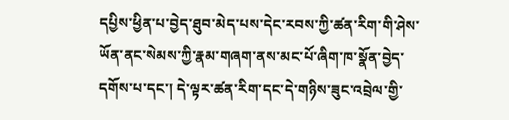དཔྱིས་ཕྱིན་པ་བྱེད་ཐུབ་མེད་པས་དེང་རབས་ཀྱི་ཚན་རིག་གི་ཤེས་ཡོན་ནང་སེམས་ཀྱི་རྣམ་གཞག་ནས་མང་པོ་ཞིག་ཁ་སྣོན་བྱེད་དགོས་པ་དང་། དེ་ལྟར་ཚན་རིག་དང་དེ་གཉིས་ཟུང་འབྲེལ་གྱི་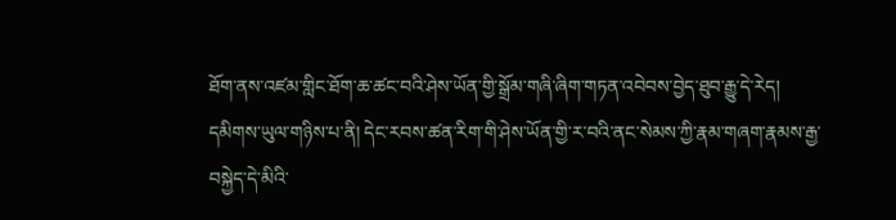ཐོག་ནས་འཛམ་གླིང་ཐོག་ཆ་ཚང་བའི་ཤེས་ཡོན་གྱི་སྒྲོམ་གཞི་ཞིག་གཏན་འབེབས་བྱེད་ཐུབ་རྒྱུ་དེ་རེད།
དམིགས་ཡུལ་གཉིས་པ་ནི། དེང་རབས་ཚན་རིག་གི་ཤེས་ཡོན་གྱི་ར་བའི་ནང་སེམས་ཀྱི་རྣམ་གཞག་རྣམས་རྒྱ་བསྐྱེད་དེ་མིའི་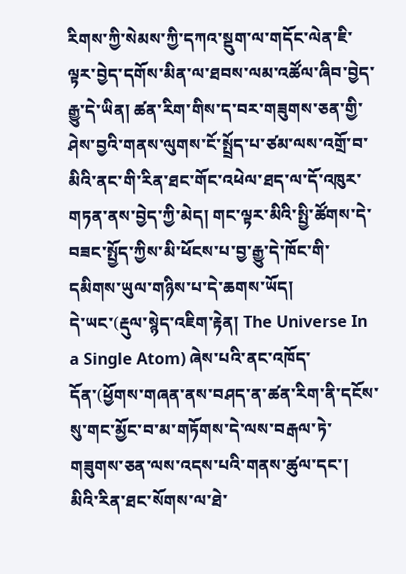རིགས་ཀྱི་སེམས་ཀྱི་དཀའ་སྡུག་ལ་གདོང་ལེན་ཇི་ལྟར་བྱེད་དགོས་མིན་ལ་ཐབས་ལམ་འཚོལ་ཞིབ་བྱེད་རྒྱུ་དེ་ཡིན། ཚན་རིག་གིས་ད་བར་གཟུགས་ཅན་གྱི་ཤེས་བྱའི་གནས་ལུགས་ངོ་སྤྲོད་པ་ཙམ་ལས་འགྲོ་བ་མིའི་ནང་གི་རིན་ཐང་གོང་འཕེལ་ཐད་ལ་དོ་འཁུར་གཏན་ནས་བྱེད་ཀྱི་མེད། གང་ལྟར་མིའི་སྤྱི་ཚོགས་དེ་བཟང་སྤྱོད་ཀྱིས་མི་ཕོངས་པ་བྱ་རྒྱུ་དེ་ཁོང་གི་དམིགས་ཡུལ་གཉིས་པ་དེ་ཆགས་ཡོད།
དེ་ཡང་(རྡུལ་སྙེད་འཇིག་རྟེན། The Universe In a Single Atom) ཞེས་པའི་ནང་འཁོད་དོན་(ཕྱོགས་གཞན་ནས་བཤད་ན་ཚན་རིག་ནི་དངོས་སུ་གང་མྱོང་བ་མ་གཏོགས་དེ་ལས་བརྒལ་ཏེ་གཟུགས་ཅན་ལས་འདས་པའི་གནས་ཚུལ་དང་། མིའི་རིན་ཐང་སོགས་ལ་ཐེ་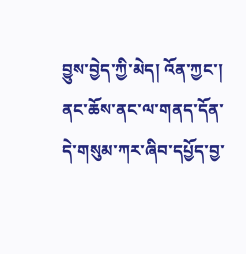བྱུས་བྱེད་ཀྱི་མེད། འོན་ཀྱང་། ནང་ཆོས་ནང་ལ་གནད་དོན་དེ་གསུམ་ཀར་ཞིབ་དཔྱོད་བྱ་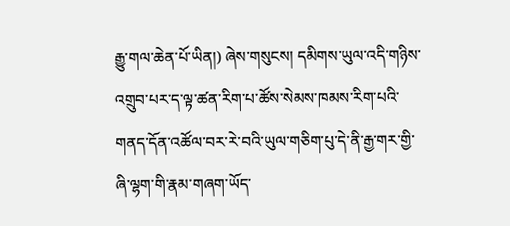རྒྱུ་གལ་ཆེན་པོ་ཡིན།) ཞེས་གསུངས། དམིགས་ཡུལ་འདི་གཉིས་འགྲུབ་པར་ད་ལྟ་ཚན་རིག་པ་ཚོས་སེམས་ཁམས་རིག་པའི་གནད་དོན་འཚོལ་བར་རེ་བའི་ཡུལ་གཅིག་པུ་དེ་ནི་རྒྱ་གར་གྱི་ཞི་ལྷག་གི་རྣམ་གཞག་ཡོད་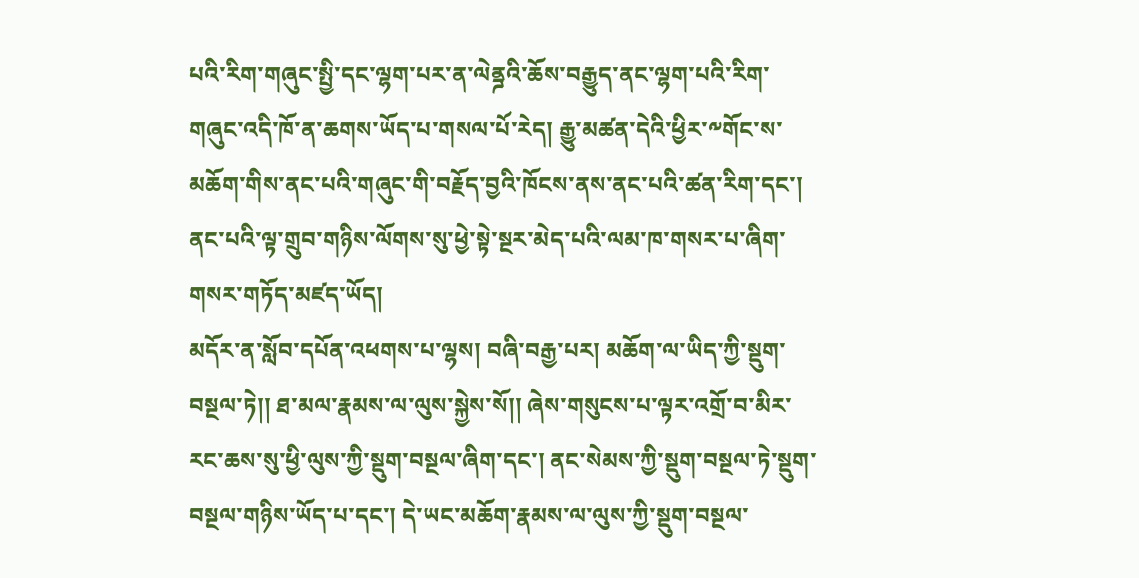པའི་རིག་གཞུང་སྤྱི་དང་ལྷག་པར་ན་ལེནྜའི་ཆོས་བརྒྱུད་ནང་ལྷག་པའི་རིག་གཞུང་འདི་ཁོ་ན་ཆགས་ཡོད་པ་གསལ་པོ་རེད། རྒྱུ་མཚན་དེའི་ཕྱིར་༸གོང་ས་མཆོག་གིས་ནང་པའི་གཞུང་གི་བརྗོད་བྱའི་ཁོངས་ནས་ནང་པའི་ཚན་རིག་དང་། ནང་པའི་ལྟ་གྲུབ་གཉིས་ལོགས་སུ་ཕྱེ་སྟེ་སྔར་མེད་པའི་ལམ་ཁ་གསར་པ་ཞིག་གསར་གཏོད་མཛད་ཡོད།
མདོར་ན་སློབ་དཔོན་འཕགས་པ་ལྷས། བཞི་བརྒྱ་པར། མཆོག་ལ་ཡིད་ཀྱི་སྡུག་བསྔལ་ཏེ།། ཐ་མལ་རྣམས་ལ་ལུས་སྐྱེས་སོ།། ཞེས་གསུངས་པ་ལྟར་འགྲོ་བ་མིར་རང་ཆས་སུ་ཕྱི་ལུས་ཀྱི་སྡུག་བསྔལ་ཞིག་དང་། ནང་སེམས་ཀྱི་སྡུག་བསྔལ་ཏེ་སྡུག་བསྔལ་གཉིས་ཡོད་པ་དང་། དེ་ཡང་མཆོག་རྣམས་ལ་ལུས་ཀྱི་སྡུག་བསྔལ་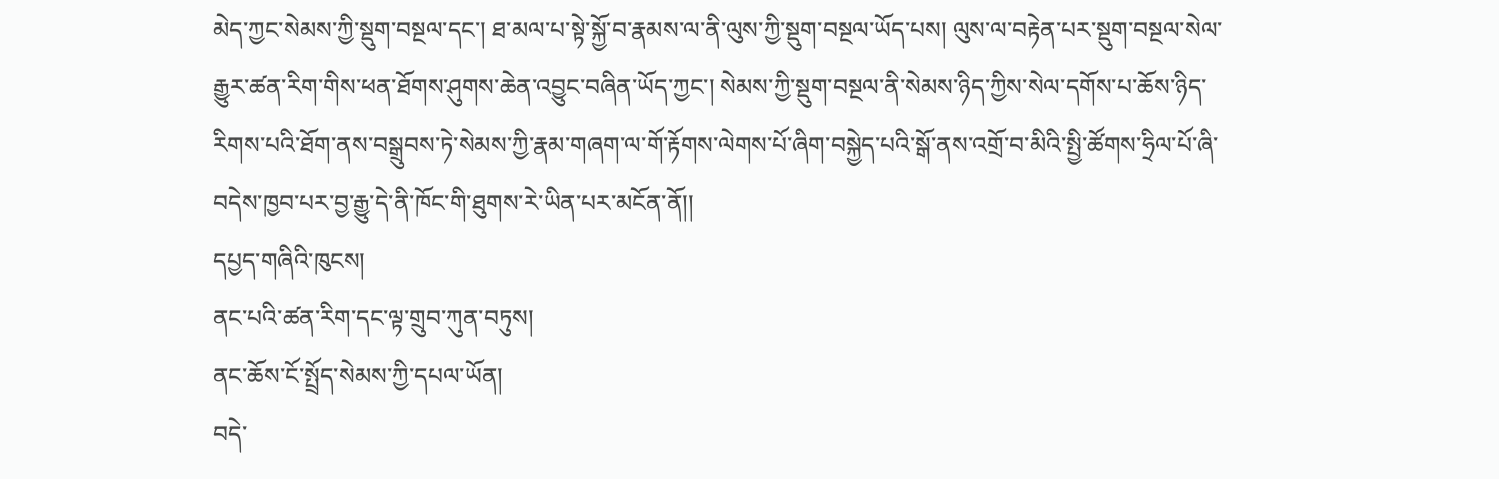མེད་ཀྱང་སེམས་ཀྱི་སྡུག་བསྔལ་དང་། ཐ་མལ་པ་སྟེ་སྐྱོ་བ་རྣམས་ལ་ནི་ལུས་ཀྱི་སྡུག་བསྔལ་ཡོད་པས། ལུས་ལ་བརྟེན་པར་སྡུག་བསྔལ་སེལ་རྒྱུར་ཚན་རིག་གིས་ཕན་ཐོགས་ཤུགས་ཆེན་འབྱུང་བཞིན་ཡོད་ཀྱང་། སེམས་ཀྱི་སྡུག་བསྔལ་ནི་སེམས་ཉིད་ཀྱིས་སེལ་དགོས་པ་ཆོས་ཉིད་རིགས་པའི་ཐོག་ནས་བསྒྲུབས་ཏེ་སེམས་ཀྱི་རྣམ་གཞག་ལ་གོ་རྟོགས་ལེགས་པོ་ཞིག་བསྐྱེད་པའི་སྒོ་ནས་འགྲོ་བ་མིའི་སྤྱི་ཚོགས་ཧྲིལ་པོ་ཞི་བདེས་ཁྱབ་པར་བྱ་རྒྱུ་དེ་ནི་ཁོང་གི་ཐུགས་རེ་ཡིན་པར་མངོན་ནོ།།
དཔྱད་གཞིའི་ཁུངས།
ནང་པའི་ཚན་རིག་དང་ལྟ་གྲུབ་ཀུན་བཏུས།
ནང་ཆོས་ངོ་སྤྲོད་སེམས་ཀྱི་དཔལ་ཡོན།
བདེ་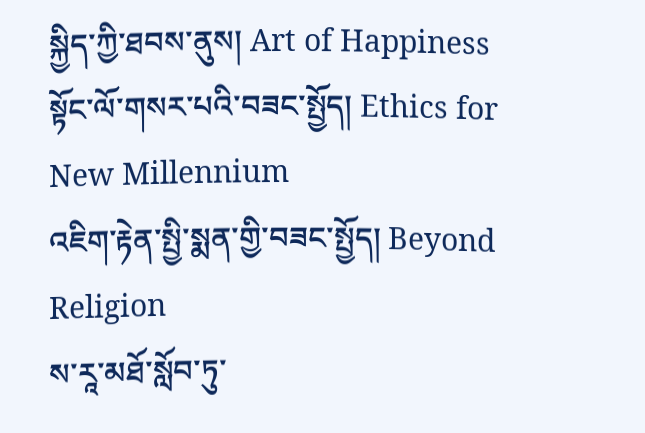སྐྱིད་ཀྱི་ཐབས་ནུས། Art of Happiness
སྟོང་ལོ་གསར་པའི་བཟང་སྤྱོད། Ethics for New Millennium
འཇིག་རྟེན་སྤྱི་སྨན་གྱི་བཟང་སྤྱོད། Beyond Religion
ས་རཱ་མཐོ་སློབ་ཏུ་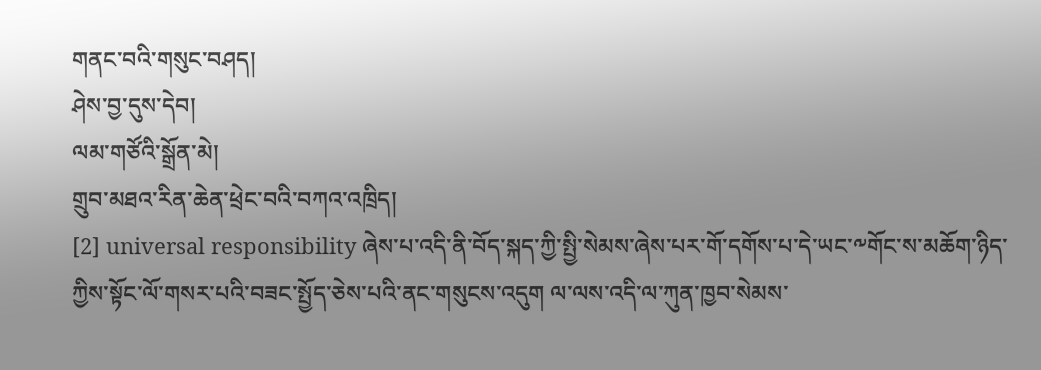གནང་བའི་གསུང་བཤད།
ཤེས་བྱ་དུས་དེབ།
ལམ་གཙོའི་སྒྲོན་མེ།
གྲུབ་མཐའ་རིན་ཆེན་ཕྲེང་བའི་བཀའ་འཁྲིད།
[2] universal responsibility ཞེས་པ་འདི་ནི་བོད་སྐད་ཀྱི་སྤྱི་སེམས་ཞེས་པར་གོ་དགོས་པ་དེ་ཡང་༸གོང་ས་མཆོག་ཉིད་ཀྱིས་སྟོང་ལོ་གསར་པའི་བཟང་སྤྱོད་ཅེས་པའི་ནང་གསུངས་འདུག ལ་ལས་འདི་ལ་ཀུན་ཁྱབ་སེམས་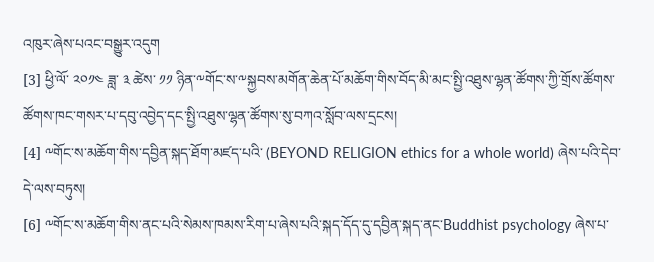འཁུར་ཞེས་པའང་བསྒྱུར་འདུག
[3] ཕྱི་ལོ་ ༢༠༡༤ ཟླ་ ༣ ཚེས་ ༡༡ ཉིན་༸གོང་ས་༸སྐྱབས་མགོན་ཆེན་པོ་མཆོག་གིས་བོད་མི་མང་སྤྱི་འཐུས་ལྷན་ཚོགས་ཀྱི་གྲོས་ཚོགས་ཚོགས་ཁང་གསར་པ་དབུ་འབྱེད་དང་སྤྱི་འཐུས་ལྷན་ཚོགས་སུ་བཀའ་སློབ་ལས་དྲངས།
[4] ༸གོང་ས་མཆོག་གིས་དབྱིན་སྐད་ཐོག་མཛད་པའི་ (BEYOND RELIGION ethics for a whole world) ཞེས་པའི་དེབ་དེ་ལས་བཏུས།
[6] ༸གོང་ས་མཆོག་གིས་ནང་པའི་སེམས་ཁམས་རིག་པ་ཞེས་པའི་སྐད་དོད་དུ་དབྱིན་སྐད་ནང་Buddhist psychology ཞེས་པ་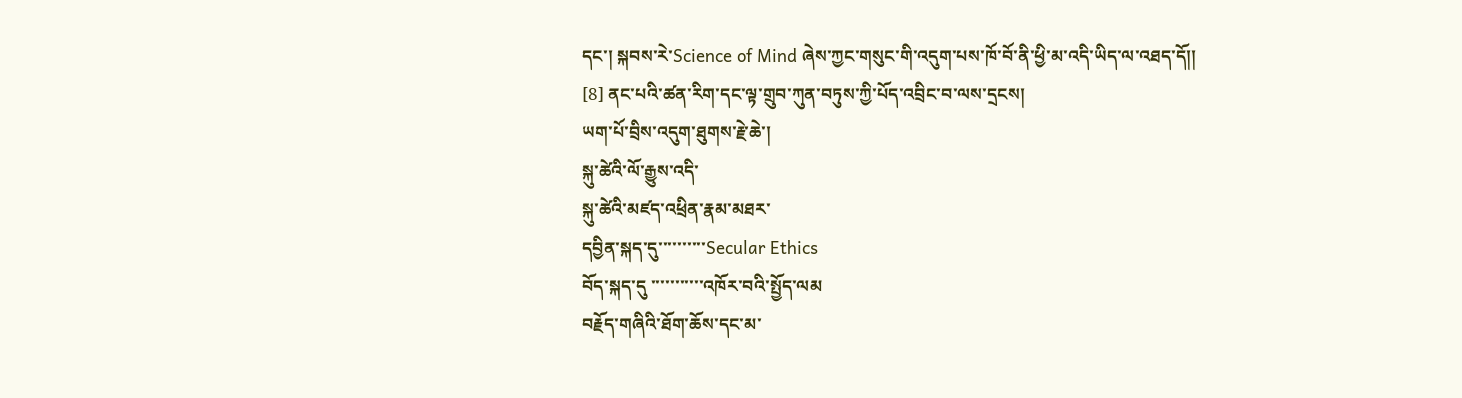དང་། སྐབས་རེ་Science of Mind ཞེས་ཀྱང་གསུང་གི་འདུག་པས་ཁོ་བོ་ནི་ཕྱི་མ་འདི་ཡིད་ལ་འཐད་དོ།།
[8] ནང་པའི་ཚན་རིག་དང་ལྟ་གྲུབ་ཀུན་བཏུས་ཀྱི་པོད་འབྲིང་བ་ལས་དྲངས།
ཡག་པོ་བྲིས་འདུག་ཐུགས་རྗེ་ཆེ་།
སྐུ་ཚེའི་ལོ་རྒྱུས་འདི་
སྐུ་ཚེའི་མཛད་འཕྲིན་རྣམ་མཐར་
དབྱིན་སྐད་དུ་་་་་་་་་་Secular Ethics
བོད་སྐད་དུ ་་་་་་་་་་་འཁོར་བའི་སྤྱོད་ལམ
བརྗོད་གཞིའི་ཐོག་ཆོས་དང་མ་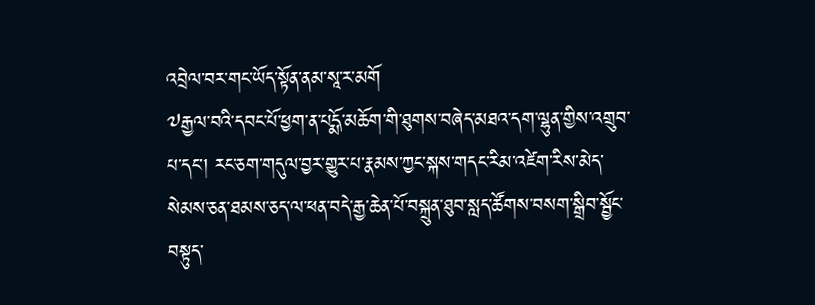འབྲེལ་བར་གང་ཡོད་སྟོན་ནམ་སཱ་ར་མགོ
༧རྒྱལ་བའི་དབང་པོ་ཕྱག་ན་པདྨོ་མཆོག་གི་ཐུགས་བཞེད་མཐའ་དག་ལྷུན་གྱིས་འགྲུབ་པ་དང་། རང་ཅག་གདུལ་བྱར་གྱུར་པ་རྣམས་ཀྱང་སྐས་གདང་རིམ་འཛེག་རིས་མེད་སེམས་ཅན་ཐམས་ཅད་ལ་ཕན་བདེ་རྒྱ་ཆེན་པོ་བསྐྲུན་ཐུབ་སླད་ཚོགས་བསག་སྒྲིབ་སྦྱོང་བསྟུད་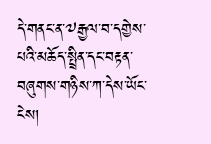དེ་གནང་ན་༧རྒྱལ་བ་དགྱེས་པའི་མཆོད་སྤྲིན་དང་བརྟན་བཞུགས་གཉིས་ཀ་དེས་ཡོང་ངེས།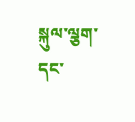སྐུལ་ལྕག་དང་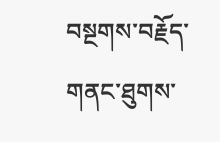བསྔགས་བརྗོད་གནང་ཐུགས་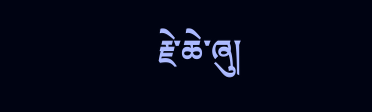རྗེ་ཆེ་ཞུ།